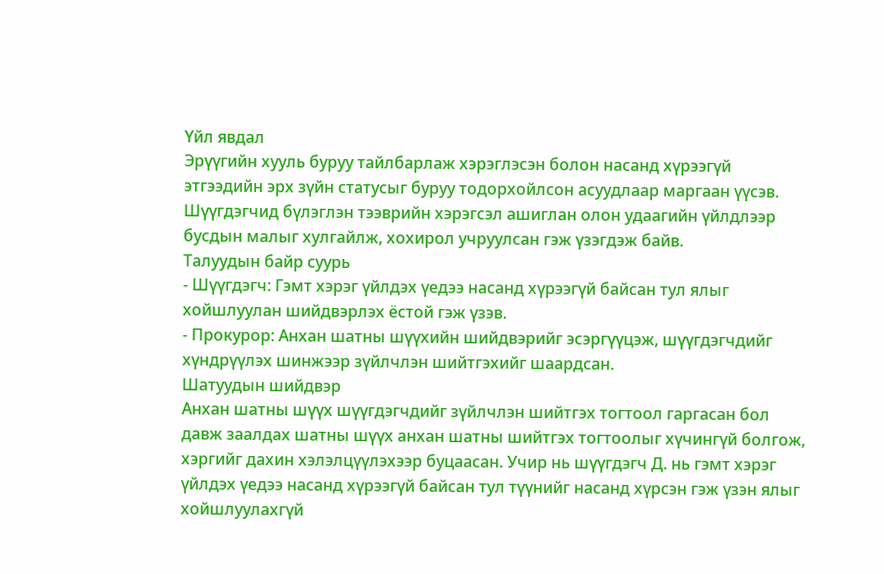Үйл явдал
Эрүүгийн хууль буруу тайлбарлаж хэрэглэсэн болон насанд хүрээгүй этгээдийн эрх зүйн статусыг буруу тодорхойлсон асуудлаар маргаан үүсэв. Шүүгдэгчид бүлэглэн тээврийн хэрэгсэл ашиглан олон удаагийн үйлдлээр бусдын малыг хулгайлж, хохирол учруулсан гэж үзэгдэж байв.
Талуудын байр суурь
- Шүүгдэгч: Гэмт хэрэг үйлдэх үедээ насанд хүрээгүй байсан тул ялыг хойшлуулан шийдвэрлэх ёстой гэж үзэв.
- Прокурор: Анхан шатны шүүхийн шийдвэрийг эсэргүүцэж, шүүгдэгчдийг хүндрүүлэх шинжээр зүйлчлэн шийтгэхийг шаардсан.
Шатуудын шийдвэр
Анхан шатны шүүх шүүгдэгчдийг зүйлчлэн шийтгэх тогтоол гаргасан бол давж заалдах шатны шүүх анхан шатны шийтгэх тогтоолыг хүчингүй болгож, хэргийг дахин хэлэлцүүлэхээр буцаасан. Учир нь шүүгдэгч Д. нь гэмт хэрэг үйлдэх үедээ насанд хүрээгүй байсан тул түүнийг насанд хүрсэн гэж үзэн ялыг хойшлуулахгүй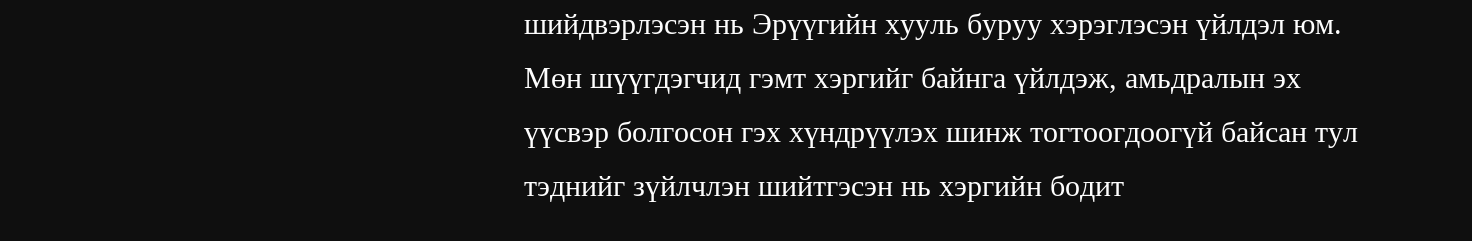шийдвэрлэсэн нь Эрүүгийн хууль буруу хэрэглэсэн үйлдэл юм. Мөн шүүгдэгчид гэмт хэргийг байнга үйлдэж, амьдралын эх үүсвэр болгосон гэх хүндрүүлэх шинж тогтоогдоогүй байсан тул тэднийг зүйлчлэн шийтгэсэн нь хэргийн бодит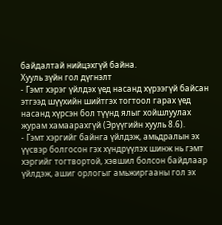байдалтай нийцэхгүй байна.
Хууль зүйн гол дүгнэлт
- Гэмт хэрэг үйлдэх үед насанд хүрээгүй байсан этгээд шүүхийн шийтгэх тогтоол гарах үед насанд хүрсэн бол түүнд ялыг хойшлуулах журам хамаарахгүй (Эрүүгийн хууль 8.6).
- Гэмт хэргийг байнга үйлдэж, амьдралын эх үүсвэр болгосон гэх хүндрүүлэх шинж нь гэмт хэргийг тогтвортой, хэвшил болсон байдлаар үйлдэж, ашиг орлогыг амьжиргааны гол эх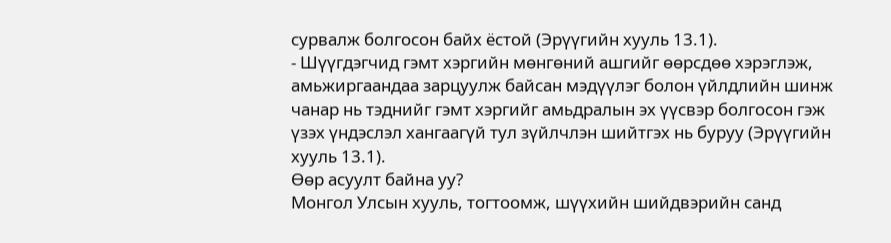сурвалж болгосон байх ёстой (Эрүүгийн хууль 13.1).
- Шүүгдэгчид гэмт хэргийн мөнгөний ашгийг өөрсдөө хэрэглэж, амьжиргаандаа зарцуулж байсан мэдүүлэг болон үйлдлийн шинж чанар нь тэднийг гэмт хэргийг амьдралын эх үүсвэр болгосон гэж үзэх үндэслэл хангаагүй тул зүйлчлэн шийтгэх нь буруу (Эрүүгийн хууль 13.1).
Өөр асуулт байна уу?
Монгол Улсын хууль, тогтоомж, шүүхийн шийдвэрийн санд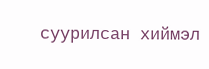суурилсан хиймэл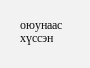оюунаас хүссэн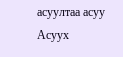асуултаа асуу
Асуух